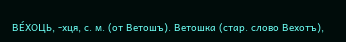ВЕ́ХОЦЬ, -хця, с. м. (от Ветошъ). Ветошка (стар. слово Вехотъ),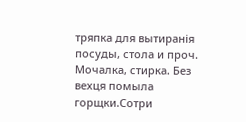тряпка для вытиранія посуды, стола и проч. Мочалка, стирка. Без вехця помыла горщки.Сотри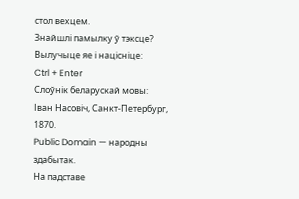стол вехцем.
Знайшлі памылку ў тэксце? Вылучыце яе і націсніце:
Ctrl + Enter
Слоўнік беларускай мовы:
Іван Насовіч, Санкт-Петербург, 1870.
Public Domain — народны здабытак.
На падставе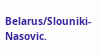Belarus/Slouniki-Nasovic.